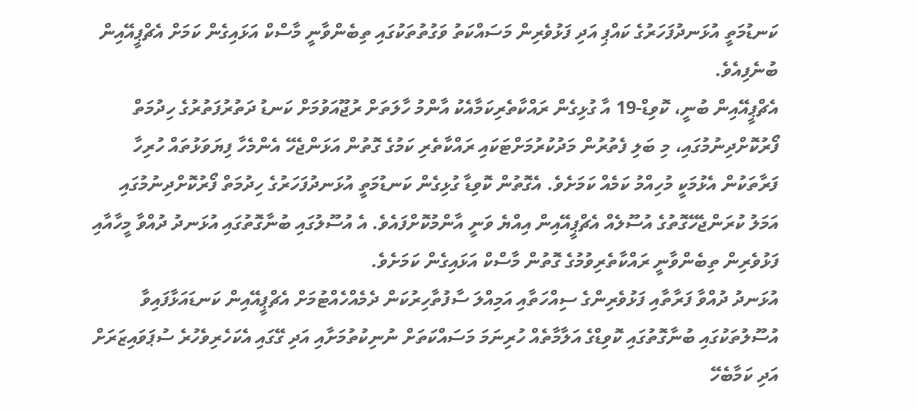ކަނޑުމަތީ އުޅަނދުފަހަރުގެ ކައްޕި އަދި ފަޅުވެރިން މަސައްކަތު ވަގުތުތަކުގައި ތިބެންވާނީ މާސްކް އަޅައިގެން ކަމަށް އެޗްޕީއޭއިން ބުނެފިއެވެ.
އެޗްޕީއޭއިން ބުނީ، ކޮވިޑް-19 އާ ގުޅިގެން ރައްކާތެރިކަމާއެކު އާންމު ހާލަތަށް ރުޖޫއަވުމަށް ކަނޑު ދަތުރުފަތުރުގެ ހިދުމަތް ފޯރުކޮށްދިނުމުގައި، މި ބަލި ފެތުރުން މަދުކުރުމަށްޓަކައި ރައްކާތެރި ކަމުގެ ގޮތުން އަޅަންޖެހޭ އެންމެހާ ފިޔަވަޅުތައް ހުރިހާ ފަރާތަކުން އެޅުމަކީ މުހިއްމު ކަމެއް ކަމަށެވެ. އެގޮތުން ކޮވިޑާ ގުޅިގެން ކަނޑުމަތީ އުޅަނދުފަހަރުގެ ހިދުމަތް ފޯރުކޮށްދިނުމުގައި އަމަލު ކުރަންޖެހޭގޮތުގެ އުސޫލެއް އެޗްޕީއޭއިން އިއްޔެ ވަނީ އާންމުކޮށްފައެވެ. އެ އުސޫލުގައި ބުނާގޮތުގައި އުޅަނދު ދުއްވާ މީހާއާއި ފަޅުވެރިން ތިބެންވާނީ ރައްކާތެރިވުމުގެ ގޮތުން މާސްކް އަޅައިގެން ކަމަށެވެ.
އުޅަނދު ދުއްވާ ފަރާތާއި ފަޅުވެރިންގެ ސިއްހަތާއި އަމިއްލަ ސާފުތާހިރުކަން ދެމެއްހެއްޓުމަށް އެޗްޕީއޭއިން ކަނޑައަޅާފައިވާ އުސޫލުތަކުގައި ބުނާގޮތުގައި ކޮވިޑްގެ އަލާމާތެއް ހުރިނަމަ މަސައްކަތަށް ނުނިކުތުމަށާއި އަދި ގޭގައި އެކަހެރިވެހުރެ ސުޕަވައިޒަރަށް އަދި ކަމާބެހޭ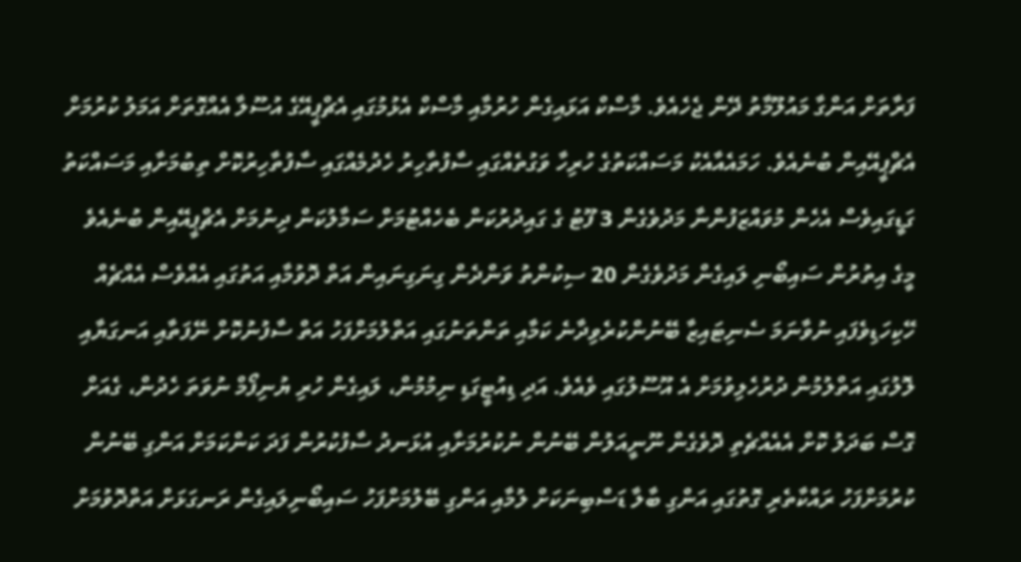ފަރާތަށް އަންގާ މައުލޫމާތު ދޭން ޖެހެއެވެ. މާސްކް އަޅައިގެން ހުރުމާއި މާސްކް އެޅުމުގައި އެޗްޕީއޭގެ އުސޫލާ އެއްގޮތަށް އަމަލު ކުރުމަށް އެޗްޕީއޭއިން ބުނެއެވެ. ހަމައެއާއެކު މަސައްކަތުގެ ހުރިހާ ވަގުތެއްގައި ސާފުތާހިރު ހެދުމެއްގައި ސާފުތާހިރުކޮށް ތިބުމަށާއި މަސައްކަތު ގަޑީގައިވެސް އެހެން މުވައްޒަފުންނާ މަދުވެގެން 3 ފޫޓު ގެ ގައިދުރުކަން ބެހެއްޓުމަށް ސަމާލުކަން ދިނުމަށް އެޗްޕީއޭއިން ބުނެއެވެ
މީގެ އިތުރުން ސައިބޯނި ލައިގެން މަދުވެގެން 20 ސިކުންތު ވަންދެން ގިނަގިނައިން އަތް ދޮވުމާއި އަތުގައި އެއްވެސް އެއްޗެއް ހޭކިހަޑިވެފައި ނުވާނަމަ ސެނިޓައިޒާ ބޭނުންކުރެވިދާނެ ކަމާއި ތަންތަނުގައި އަތްލުމަށްފަހު އަތް ސާފުނުކޮށް ނޭފަތާއި އަނގަޔާއި ލޮލުގައި އަތްލުމުން ދުރުހެލިވުމަށް އެ އޫސޫލުގައި ވެއެވެ. އަދި ޑިއުޓީގަޑި ނިމުމުން، ލައިގެން ހުރި ޔުނިފޯމް ނުވަތަ ހެދުން، ގެއަށް ގޮސް ބަދަލު ކޮށް އެއެއްޗެތި ދޮވެގެން ނޫނީއަލުން ބޭނުން ނުކުރުމަށާއި އުޅަނދު ސާފުކުރުން ފަދަ ކަންކަމަށް އަންގި ބޭނުން ކުރުމަށްފަހު ރައްކާތެރި ގޮތުގައި އަންގި ބާލާ ޑަސްބިނަކަށް ލުމާއި އަންގި ބޭލުމަށްފަހު ސައިބޯނިލައިގެން ރަނގަޅަށް އަތްދޮވުމަށް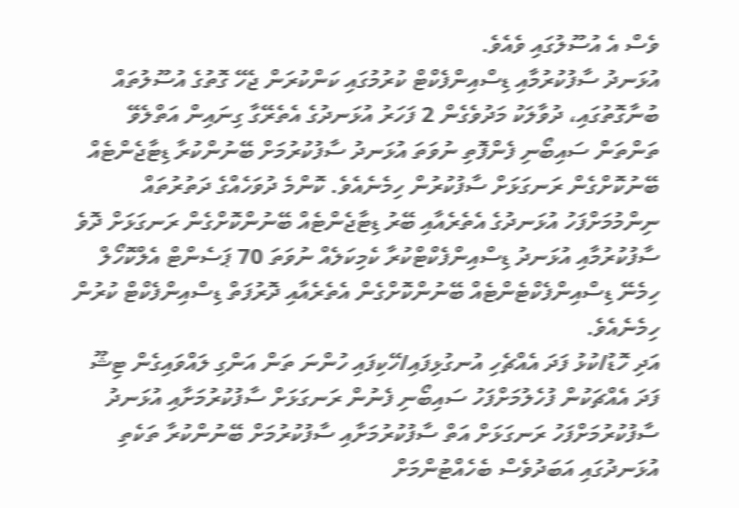ވެސް އެ އުސޫލުގައި ވެއެވެ.
އުޅަނދު ސާފުކުރުމާއި ޑިސްއިންފެކްޓް ކުރުމުގައި ކަންކުރަން ޖެހޭ ގޮތުގެ އުސޫލުތައް ބުނާގޮތުގައި، ދުވާލަކު މަދުވެގެން 2 ފަހަރު އުޅަނދުގެ އެތެރޭގާ ގިނައިން އަތްލެވޭ ތަންތަން ސައިބޯނި ފެންފޮތި ނުވަތަ އުޅަނދު ސާފުކުރުމަށް ބޭނުންކުރާ ޑިޓާޖެންޓެއް ބޭނުކޮށްގެން ރަނގަޅަށް ސާފުކުރުން ހިމެނެއެވެ. ކޮންމެ ދުވަހެއްގެ ދަތުރުތައް ނިންމުމަށްފަހު އުޅަނދުގެ އެތެރެއާއި ބޭރު ޑިޓާޖެންޓެއް ބޭނުންކޮށްގެން ރަނގަޅަށް ދޮވެ ސާފުކުރުމާއި އުޅަނދު ޑިސްއިންފެކްޓްކުރާ ކެމިކަލެއް ނުވަތަ 70 ޕަސެންޓް އެލްކޮހޯލް ހިމެނޭ ޑިސްއިންފެކްޓެންޓެއް ބޭނުންކޮށްގެން އެތެރެއާއި ދޮރުފަތް ޑިސްއިންފެކްޓް ކުރުން ހިމެނެއެވެ.
އަދި ހޮޑު/ކުޅު ފަދަ އެއްޗެހި އުނގުޅިފައި/ހޭކިފައި ހުންނަ ތަން އަންގި ލައްވައިގެން ޓިޝޫ ފަދަ އެއްޗަކުން ފުހެލުމަށްފަހު ސައިބޯނި ފެނުން ރަނގަޅަށް ސާފުކުރުމަށާއި އުޅަނދު ސާފުކުރުމަށްފަހު ރަނގަޅަށް އަތް ސާފުކުރުމަށާއި ސާފުކުރުމަށް ބޭނުންކުރާ ތަކެތި އުޅަނދުގައި އަބަދުވެސް ބެހެއްޓުންމަށް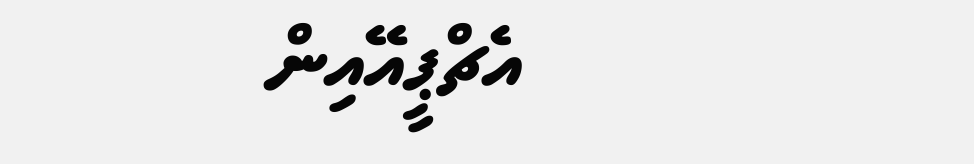އެޗްޕީއޭއިން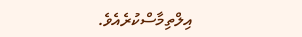އިލްތިމާސްކުރެއެވެ.